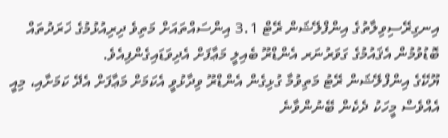އިނގިރޭސިވިލާތުގެ އިންފްލޭޝަން ރޭޓް 3.1 އިންސައްތައަށް މަތިވެ ދިރިއުޅުމުގެ ޚަރަދުތައް ބޮޑުވުމުން އެޤައުމުގެ ގަވަރުނަރ އެންޑްރޫ ބެއިލީ މަޢާފަށް އެދިވަޑައިގެންފިއެވެ.
ޔޫކޭގެ އިންފްލޭޝަން ރޭޓު މަތިވުމާ ގުޅިގެން އެންޑްރޫ ވިދާޅުވީ އެކަމަށް މަޢާފަށް އެދޭ ކަމަށާއި، މިއީ އެއްވެސް މީހަކު ދެކެން ބޭނުންވާނެ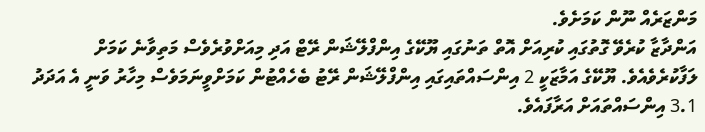މަންޒަރެއް ނޫން ކަމަށެވެ.
އަންދާޒާ ކުރެވޭ ގޮތުގައި ކުރިއަށް އޮތް ތަނުގައި ޔޫކޭގެ އިންފްލޭޝަން ރޭޓް އަދި މިއަށްވުރެވެސް މަތިވާނެ ކަމަށް ލަފާކުރެވެއެވެ. ޔޫކޭގެ އަމާޒަކީ 2 އިންސައްތައިގައި އިންފްލޭޝަން ރޭޓު ބެހެއްޓުން ކަމަށްވީނަމަވެސް މިހާރު ވަނީ އެ އަދަދު 3.1 އިންސައްތައަށް އަރާފައެވެ.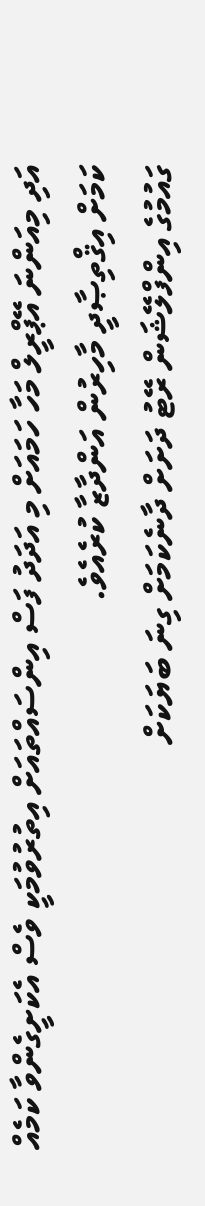އަދި މިއަންނަ އޭޕްރީލް މަހާ ހަމައަށް މި އަދަދު ފަސް އިންސައްތައަށް އިތުރުވުމަކީ ވެސް އެކަށީގެންވާ ކަމެއް ކަމަށް އިޤްތިޞާދީ މާހިރުން އަންދާޒާ ކުރެއެވެ.
ގައުމުގެ އިންފްލޭޝަން ރޭޓު ދަށަށް ދާނެކަމަށް ގިނަ ބަޔަކަށް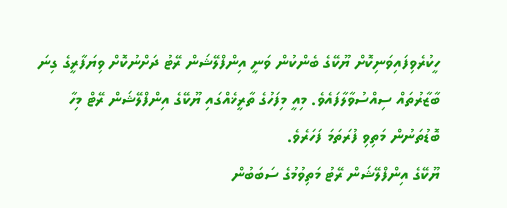ހީކުރެވިފައިވަނިކޮށް ޔޫކޭގެ ބެންކުން ވަނީ އިންފްލޭޝަން ރޭޓު ދަށްނުކޮށް ވިޔަފާރީގެ ގިނަ ބާޒާރުތައް ސިއްސުވާލާފައެވެ. މިއީ މިފަހުގެ ތާރީޚެއްގައި ޔޫކޭގެ އިންފްލޭޝަން ރޭޓް މިހާ ބޮޑުތަނުން މަތިވި ފުރަތަމަ ފަހަރެވެ.
ޔޫކޭގެ އިންފްލޭޝަން ރޭޓު މަތިވުމުގެ ސަބަބުން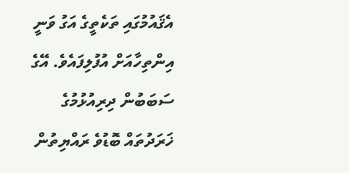އެޤައުމުގައި ތަކެތީގެ އަގު ވަނީ އިންތިހާއަށް އުފުލިފައެވެ. އޭގެ ސަބަބުން ދިރިއުޅުމުގެ ޚަރަދުތައް ބޮޑުވެ ރައްޔިތުން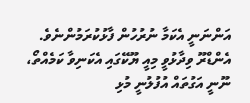އަންނަނީ އެކަމާ ނުރުހުން ފާޅުކުރަމުންނެވެ. އެންޑްރޫ ވިދާޅުވީ މިއީ ޔޫކޭގައި އެކަނިވާ ކަމެއްތޯ، ނޫނީ އަގުތައް އުފުލުނީ މުޅި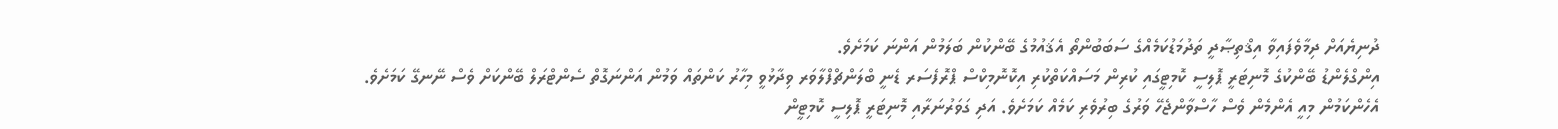ދުނިޔެއަށް ދިމާވެފައިވާ އިޤްތިޞާދީ ތަދުމަޑުކަމެއްގެ ސަބަބުންތޯ އެޤައުމުގެ ބޭންކުން ބަލަމުން އަންނަ ކަމަށެވެ.
އިންގްލެންޑު ބޭންކުގެ މޮނިޓަރީ ޕޮލިސީ ކޮމިޓީގައި ކުރިން މަސައްކަތްކުރި އިކޮނޮމިކްސް ޕްރޮފެސަރ ޑެނީ ބްލަންޗްފްލާވަރ ވިދާޅުވީ މިހާރު ކަންތައް ވަމުން އަންނަގޮތް ސެންޓްރަލް ބޭންކަށް ވެސް ނޭނގޭ ކަމަށެވެ. އެހެންކަމުން މިއީ އެންމެން ވެސް ހާސްވާންޖެހޭ ވަރުގެ ބިރުވެރި ކަމެއް ކަމަށެވެ. އަދި ގަވަރުނަރާއި މޮނިޓަރީ ޕޮލިސީ ކޮމިޓީން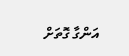އަންގާ ގޮތަށް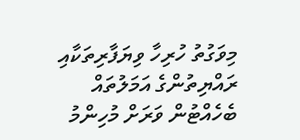މިވަގުތު ހުރިހާ ވިޔަފާރިތަކާއި ރައްޔިތުންގެ އަމަލުތައް ބެހެއްޓުން ވަރަށް މުހިންމު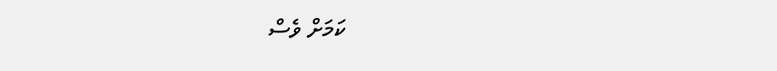ކަމަށް ވެސް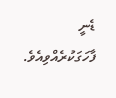ޑެނީ ފާހަގަކުރެއްވިއެވެ.